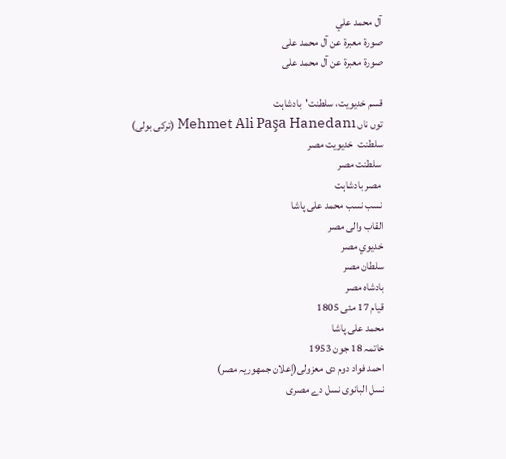آل محمد علي
صورة معبرة عن آل محمد علی
صورة معبرة عن آل محمد علی

قسم خدیویت، سلطنت'بادشاہت
توں ناں Mehmet Ali Paşa Hanedanı (ترکی بولی)
سلطنت  خدیویت مصر
 سلطنت مصر
 مصر بادشاہت
نسب نسب محمد علی پاشا
القاب والی مصر
خديوي مصر
سلطان مصر
بادشاہ مصر
قیام 17 مئی 1805
محمد علی پاشا
خاتمہ 18 جون 1953
احمد فواد دوم دی معزولی(إعلان جمهوریہ مصر)
نسل البانوی نسل دے مصری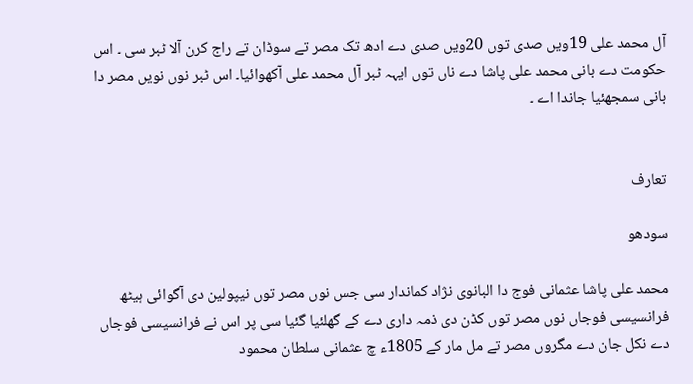آل محمد علی 19ویں صدی توں 20ویں صدی دے ادھ تک مصر تے سوڈان تے راج کرن آلا ٹبر سی ۔ اس حکومت دے بانی محمد علی پاشا دے ناں توں ایہہ ٹبر آل محمد علی آکھوائیا۔ اس ٹبر نوں نویں مصر دا بانی سمجھئیا جاندا اے ۔


تعارف

سودھو

محمد علی پاشا عثمانی فوج دا البانوی نژاد کماندار سی جس نوں مصر توں نیپولین دی آگوائی ہیٹھ فرانسیسی فوجاں نوں مصر توں کڈن دی ذمہ داری دے کے گھلئیا گئیا سی پر اس نے فرانسیسی فوجاں دے نکل جان دے مگروں مصر تے مل مار کے 1805ء چ عثمانی سلطان محمود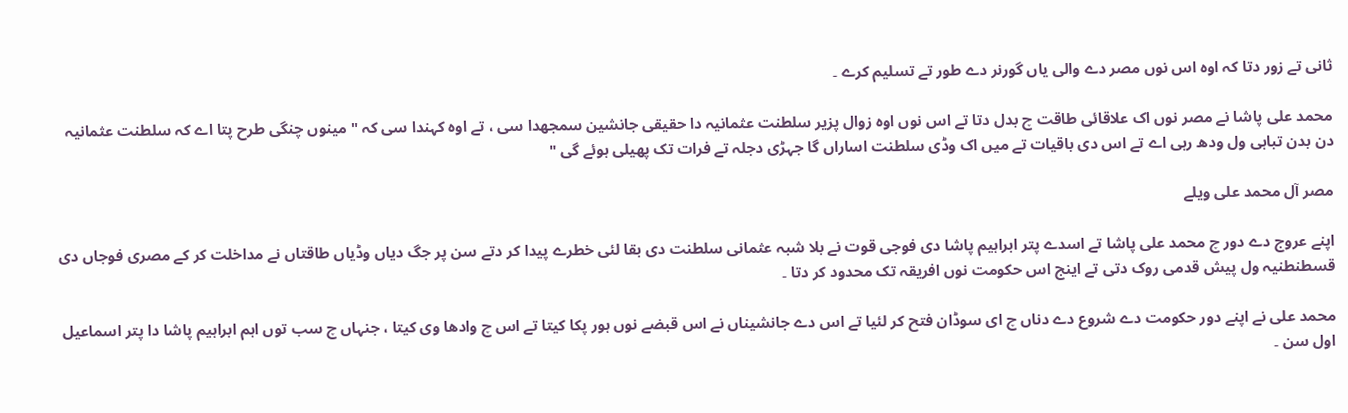ثانی تے زور دتا کہ اوہ اس نوں مصر دے والی یاں گورنر دے طور تے تسلیم کرے ۔

محمد علی پاشا نے مصر نوں اک علاقائی طاقت چ بدل دتا تے اس نوں اوہ زوال پزیر سلطنت عثمانیہ دا حقیقی جانشین سمجھدا سی ، تے اوہ کہندا سی کہ " مینوں چنگی طرح پتا اے کہ سلطنت عثمانیہ دن بدن تباہی ول ودھ رہی اے تے اس دی باقیات تے میں اک وڈی سلطنت اساراں گا جہڑی دجلہ تے فرات تک پھیلی ہوئے گی "

مصر آل محمد علی ویلے

اپنے عروج دے دور چ محمد علی پاشا تے اسدے پتر ابراہیم پاشا دی فوجی قوت نے بلا شبہ عثمانی سلطنت دی بقا لئی خطرے پیدا کر دتے سن پر جگ دیاں وڈیاں طاقتاں نے مداخلت کر کے مصری فوجاں دی قسطنطنیہ ول پیش قدمی روک دتی تے اینج اس حکومت نوں افریقہ تک محدود کر دتا ۔

محمد علی نے اپنے دور حکومت دے شروع دے دناں چ ای سوڈان فتح کر لئیا تے اس دے جانشیناں نے اس قبضے نوں ہور پکا کیتا تے اس چ وادھا وی کیتا ، جنہاں چ سب توں اہم ابراہیم پاشا دا پتر اسماعیل اول سن ۔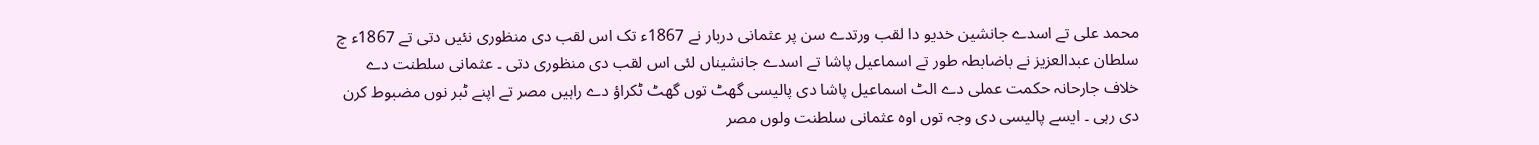محمد علی تے اسدے جانشین خدیو دا لقب ورتدے سن پر عثمانی دربار نے 1867ء تک اس لقب دی منظوری نئیں دتی تے 1867ء چ سلطان عبدالعزیز نے باضابطہ طور تے اسماعیل پاشا تے اسدے جانشیناں لئی اس لقب دی منظوری دتی ۔ عثمانی سلطنت دے خلاف جارحانہ حکمت عملی دے الٹ اسماعیل پاشا دی پالیسی گھٹ توں گھٹ ٹکراؤ دے راہیں مصر تے اپنے ٹبر نوں مضبوط کرن دی رہی ۔ ایسے پالیسی دی وجہ توں اوہ عثمانی سلطنت ولوں مصر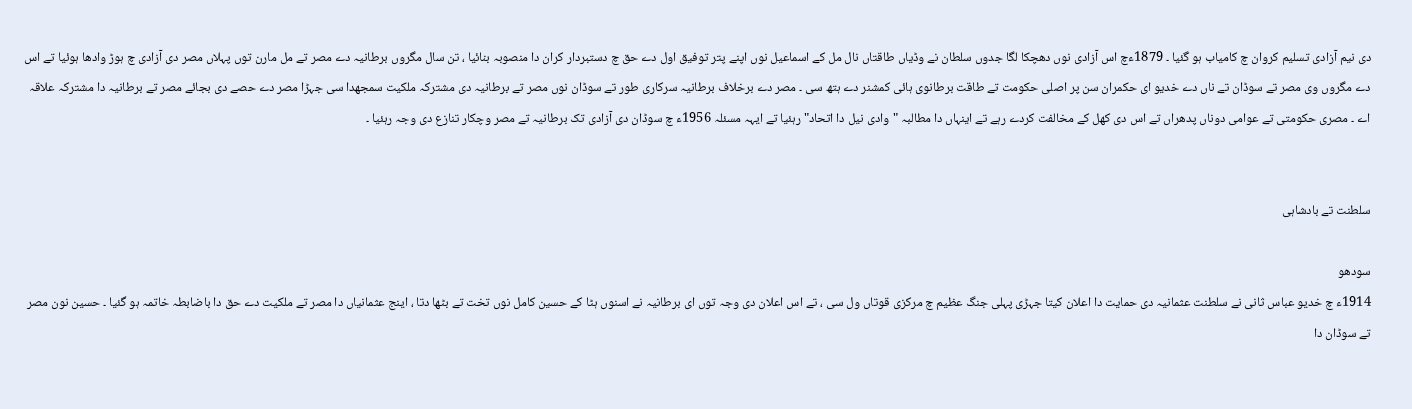دی نیم آزادی تسلیم کروان چ کامیاب ہو گئیا ۔ 1879ءچ اس آزادی نوں دھچکا لگا جدوں سلطان نے وڈیاں طاقتاں نال مل کے اسماعیل نوں اپنے پتر توفیق اول دے حق چ دستبردار کران دا منصوبہ بنائیا ، تن سال مگروں برطانیہ دے مصر تے مل مارن توں پہلاں مصر دی آزادی چ ہوڑ وادھا ہوئیا تے اس دے مگروں وی مصر تے سوڈان تے ناں دے خدیو ای حکمران سن پر اصلی حکومت تے طاقت برطانوی ہائی کمشنر دے ہتھ سی ۔ مصر دے برخلاف برطانیہ سرکاری طور تے سوڈان نوں مصر تے برطانیہ دی مشترکہ ملکیت سمجھدا سی جہڑا مصر دے حصے دی بجائے مصر تے برطانیہ دا مشترکہ علاقہ اے ۔ مصری حکومتی تے عوامی دوناں پدھراں تے اس دی کھل کے مخالفت کردے رہے تے اینہاں دا مطالبہ "وادی نیل دا اتحاد" رہئیا تے ایہہ مسئلہ 1956ء چ سوڈان دی آزادی تک برطانیہ تے مصر وچکار تنازع دی وجہ رہئیا ۔


سلطنت تے بادشاہی

سودھو
1914ء چ خدیو عباس ثانی نے سلطنت عثمانیہ دی حمایت دا اعلان کیتا جہڑی پہلی جنگ عظیم چ مرکزی قوتاں ول سی ، تے اس اعلان دی وجہ توں ای برطانیہ نے اسنوں ہٹا کے حسین کامل نوں تخت تے بٹھا دتا ، اینج عثمانیاں دا مصر تے ملکیت دے حق دا باضابطہ خاتمہ ہو گئیا ۔ حسین نون مصر تے سوڈان دا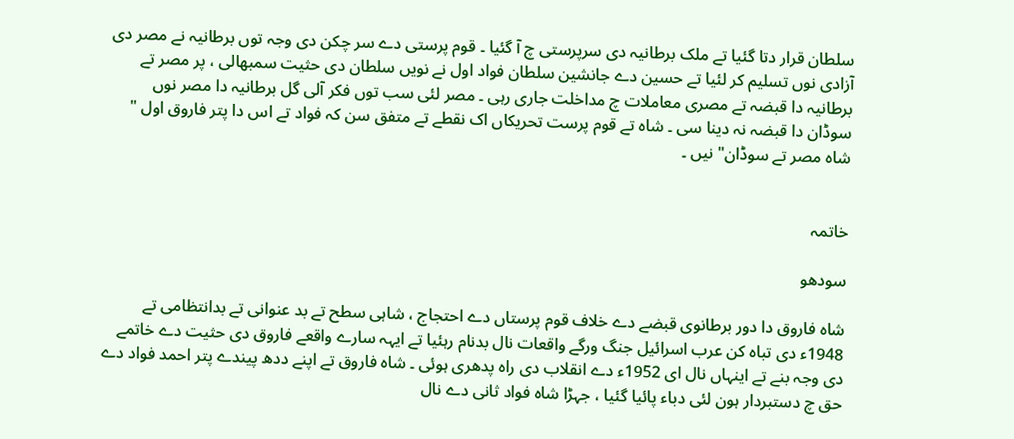سلطان قرار دتا گئیا تے ملک برطانیہ دی سرپرستی چ آ گئیا ۔ قوم پرستی دے سر چکن دی وجہ توں برطانیہ نے مصر دی آزادی نوں تسلیم کر لئیا تے حسین دے جانشین سلطان فواد اول نے نویں سلطان دی حثیت سمبھالی ، پر مصر تے برطانیہ دا قبضہ تے مصری معاملات چ مداخلت جاری رہی ۔ مصر لئی سب توں فکر آلی گل برطانیہ دا مصر نوں سوڈان دا قبضہ نہ دینا سی ۔ شاہ تے قوم پرست تحریکاں اک نقطے تے متفق سن کہ فواد تے اس دا پتر فاروق اول " شاہ مصر تے سوڈان" نیں ۔


خاتمہ

سودھو

شاہ فاروق دا دور برطانوی قبضے دے خلاف قوم پرستاں دے احتجاج ، شاہی سطح تے بد عنوانی تے بدانتظامی تے 1948ء دی تباہ کن عرب اسرائیل جنگ ورگے واقعات نال بدنام رہئیا تے ایہہ سارے واقعے فاروق دی حثیت دے خاتمے دی وجہ بنے تے اینہاں نال ای 1952ء دے انقلاب دی راہ پدھری ہوئی ۔ شاہ فاروق تے اپنے ددھ پیندے پتر احمد فواد دے حق چ دستبردار ہون لئی دباء پائیا گئیا ، جہڑا شاہ فواد ثانی دے نال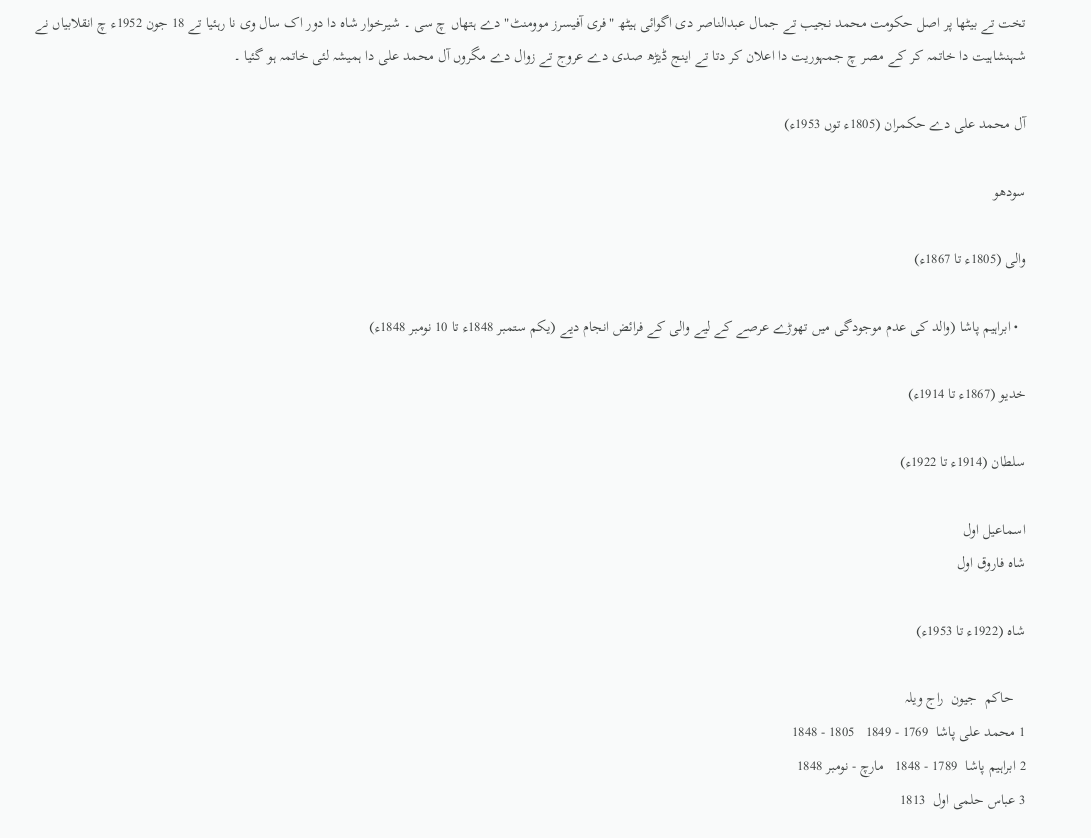تخت تے بیٹھا پر اصل حکومت محمد نجیب تے جمال عبدالناصر دی اگوائی ہیٹھ "فری آفیسرز موومنٹ" دے ہتھاں چ سی ۔ شیرخوار شاہ دا دور اک سال وی نا رہئیا تے 18 جون 1952ء چ انقلابیاں نے شہنشاہیت دا خاتمہ کر کے مصر چ جمہوریت دا اعلان کر دتا تے اینج ڈیڑھ صدی دے عروج تے زوال دے مگروں آل محمد علی دا ہمیشہ لئی خاتمہ ہو گئیا ۔

آل محمد علی دے حکمران (1805ء توں 1953ء)

سودھو

والی (1805ء تا 1867ء)

  • ابراہیم پاشا (والد کی عدم موجودگی میں تھوڑے عرصے کے لیے والی کے فرائض انجام دیے (یکم ستمبر 1848ء تا 10 نومبر 1848ء)

خدیو (1867ء تا 1914ء)

سلطان (1914ء تا 1922ء)

اسماعیل اول
شاہ فاروق اول

شاہ (1922ء تا 1953ء)

   حاکم  جیون  راج ویلہ
1 محمد علی پاشا  1769 - 1849   1805 - 1848
2 ابراہیم پاشا  1789 - 1848   مارچ - نومبر 1848
3 عباس حلمی اول  1813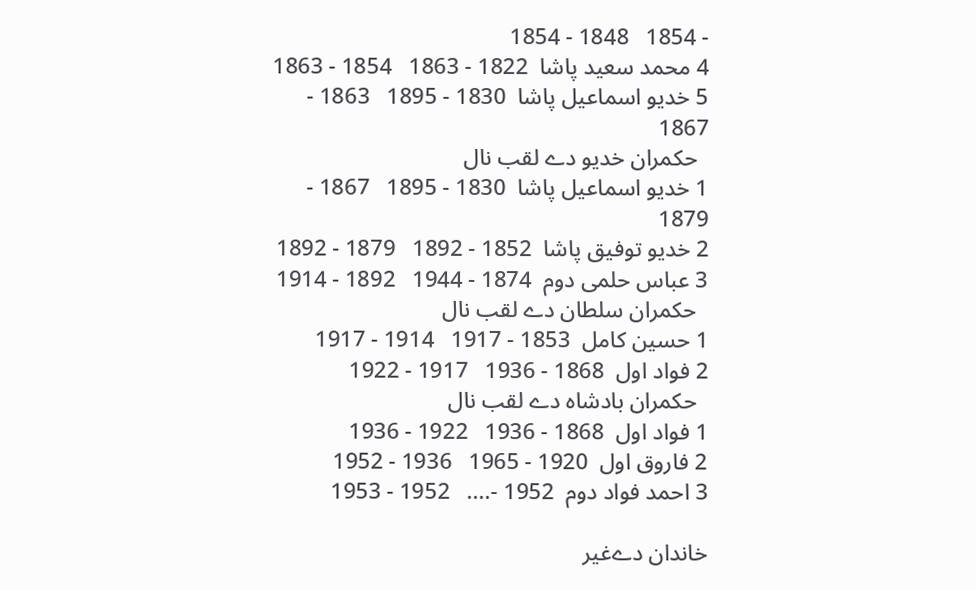- 1854   1848 - 1854
4 محمد سعید پاشا  1822 - 1863   1854 - 1863
5 خدیو اسماعیل پاشا  1830 - 1895   1863 - 1867
  حكمران خدیو دے لقب نال
1 خدیو اسماعیل پاشا  1830 - 1895   1867 - 1879
2 خدیو توفیق پاشا  1852 - 1892   1879 - 1892
3 عباس حلمی دوم  1874 - 1944   1892 - 1914
  حكمران سلطان دے لقب نال
1 حسين كامل  1853 - 1917   1914 - 1917
2 فواد اول  1868 - 1936   1917 - 1922
  حكمران بادشاہ دے لقب نال
1 فواد اول  1868 - 1936   1922 - 1936
2 فاروق اول  1920 - 1965   1936 - 1952
3 احمد فواد دوم  1952 -....   1952 - 1953

خاندان دےغیر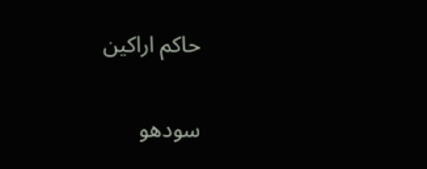حاکم اراکین

سودھو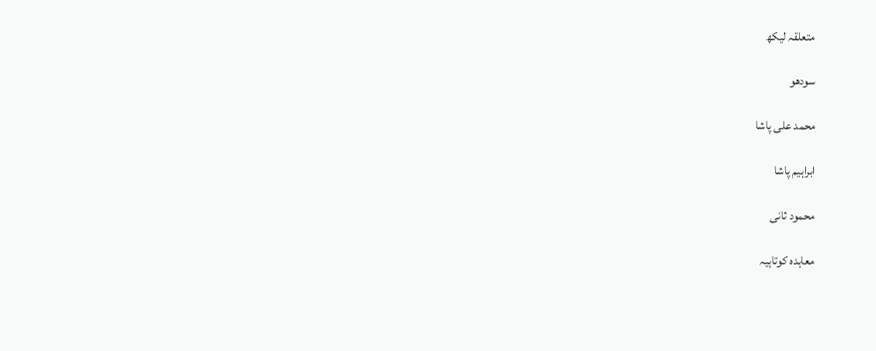متعلقہ لیکھ

سودھو

محمد علی پاشا

ابراہیم پاشا

محمود ثانی

معاہدہ کوتاہیہ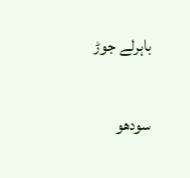باہرلے جوڑ

سودھو